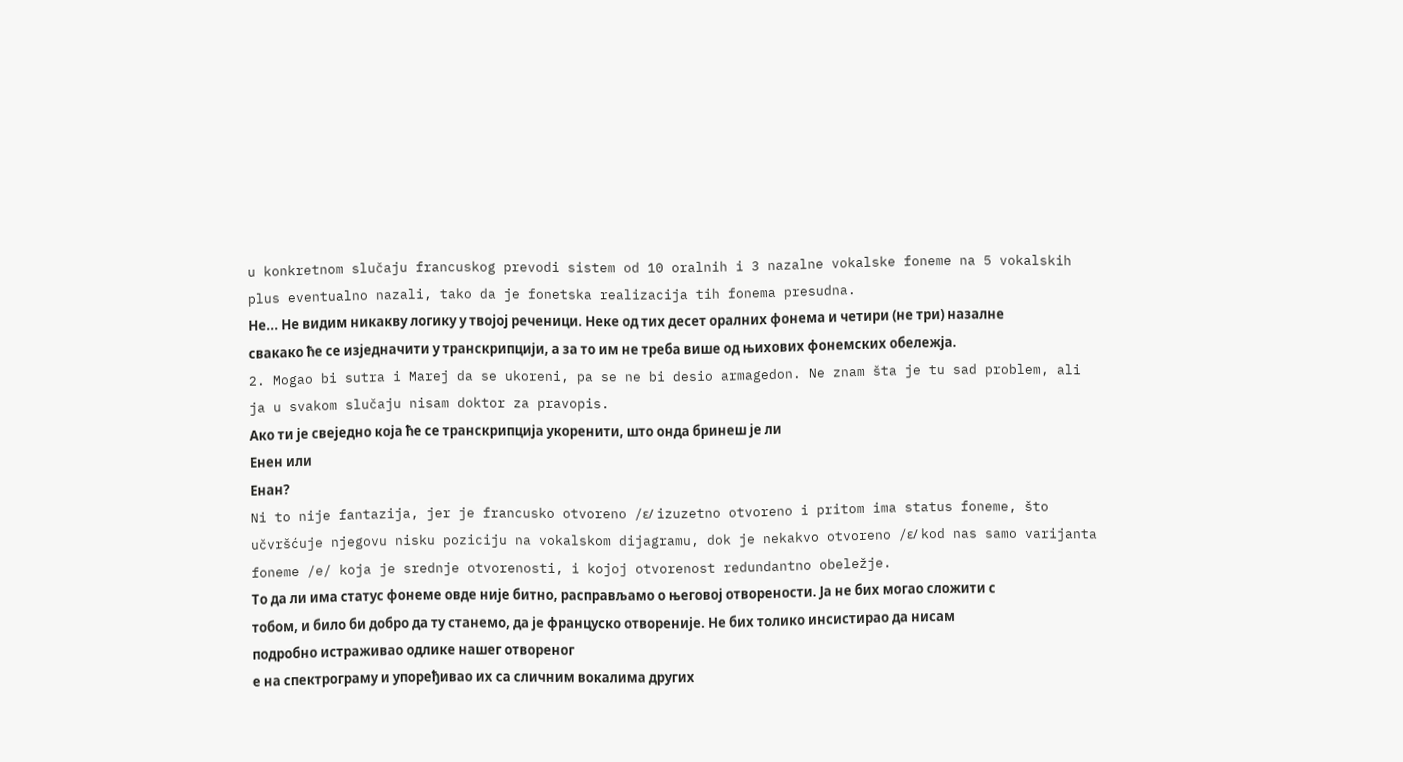u konkretnom slučaju francuskog prevodi sistem od 10 oralnih i 3 nazalne vokalske foneme na 5 vokalskih plus eventualno nazali, tako da je fonetska realizacija tih fonema presudna.
Не... Не видим никакву логику у твојој реченици. Неке од тих десет оралних фонема и четири (не три) назалне свакако ће се изједначити у транскрипцији, а за то им не треба више од њихових фонемских обележја.
2. Mogao bi sutra i Marej da se ukoreni, pa se ne bi desio armagedon. Ne znam šta je tu sad problem, ali ja u svakom slučaju nisam doktor za pravopis.
Ако ти је свеједно која ће се транскрипција укоренити, што онда бринеш је ли
Енен или
Енан?
Ni to nije fantazija, jer je francusko otvoreno /ɛ/ izuzetno otvoreno i pritom ima status foneme, što učvršćuje njegovu nisku poziciju na vokalskom dijagramu, dok je nekakvo otvoreno /ɛ/ kod nas samo varijanta foneme /e/ koja je srednje otvorenosti, i kojoj otvorenost redundantno obeležje.
То да ли има статус фонеме овде није битно, расправљамо о његовој отворености. Ја не бих могао сложити с тобом, и било би добро да ту станемо, да је француско отвореније. Не бих толико инсистирао да нисам подробно истраживао одлике нашег отвореног
е на спектрограму и упоређивао их са сличним вокалима других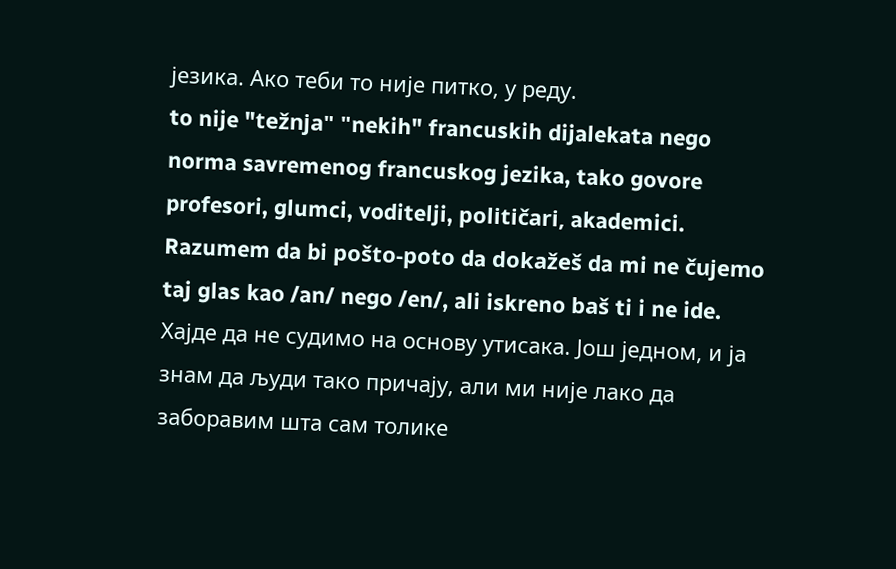језика. Ако теби то није питко, у реду.
to nije "težnja" "nekih" francuskih dijalekata nego norma savremenog francuskog jezika, tako govore profesori, glumci, voditelji, političari, akademici. Razumem da bi pošto-poto da dokažeš da mi ne čujemo taj glas kao /an/ nego /en/, ali iskreno baš ti i ne ide.
Хајде да не судимо на основу утисака. Још једном, и ја знам да људи тако причају, али ми није лако да заборавим шта сам толике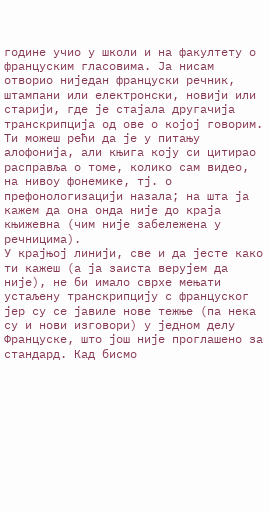године учио у школи и на факултету о француским гласовима. Ја нисам отворио ниједан француски речник, штампани или електронски, новији или старији, где је стајала другачија транскрипција од ове о којој говорим. Ти можеш рећи да је у питању алофонија, али књига коју си цитирао расправља о томе, колико сам видео, на нивоу фонемике, тј. о префонологизацији назала; на шта ја кажем да она онда није до краја књижевна (чим није забележена у речницима).
У крајњој линији, све и да јесте како ти кажеш (а ја заиста верујем да није), не би имало сврхе мењати устаљену транскрипцију с француског јер су се јавиле нове тежње (па нека су и нови изговори) у једном делу Француске, што још није проглашено за стандард. Кад бисмо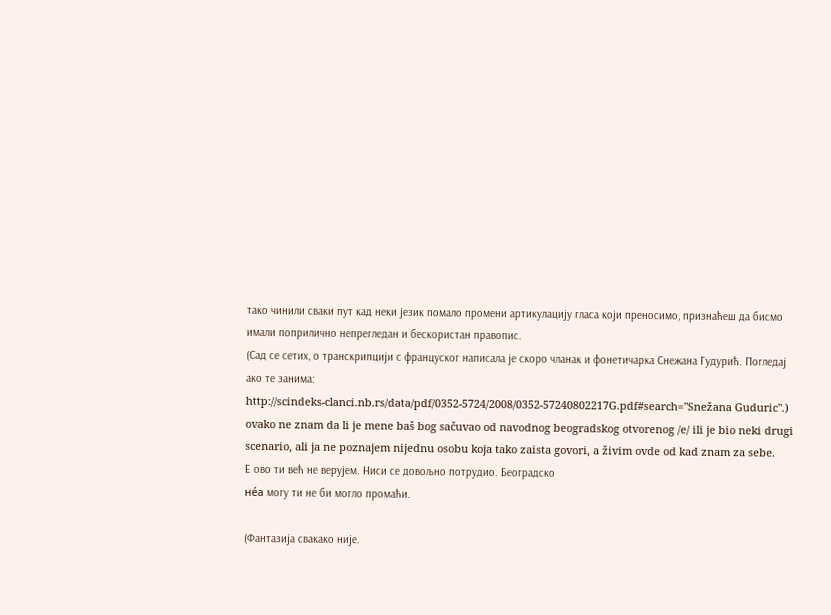тако чинили сваки пут кад неки језик помало промени артикулацију гласа који преносимо, признаћеш да бисмо имали поприлично непрегледан и бескористан правопис.
(Сад се сетих, о транскрипцији с француског написала је скоро чланак и фонетичарка Снежана Гудурић. Погледај ако те занима:
http://scindeks-clanci.nb.rs/data/pdf/0352-5724/2008/0352-57240802217G.pdf#search="Snežana Guduric".)
ovako ne znam da li je mene baš bog sačuvao od navodnog beogradskog otvorenog /e/ ili je bio neki drugi scenario, ali ja ne poznajem nijednu osobu koja tako zaista govori, a živim ovde od kad znam za sebe.
Е ово ти већ не верујем. Ниси се довољно потрудио. Београдско
не́а могу ти не би могло промаћи.

(Фантазија свакако није.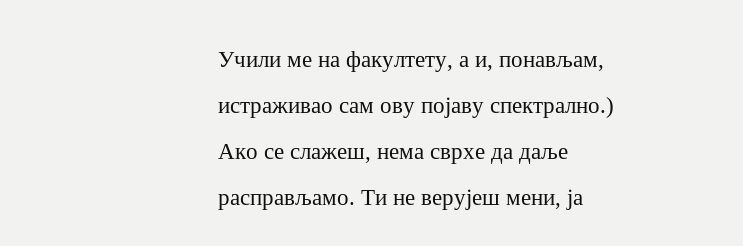Учили ме на факултету, а и, понављам, истраживао сам ову појаву спектрално.)
Ако се слажеш, нема сврхе да даље расправљамо. Ти не верујеш мени, ја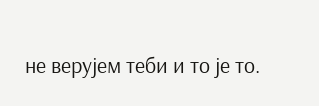не верујем теби и то је то.